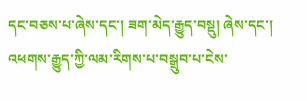དང་བཅས་པ་ཞེས་དང་། ཟག་མེད་རྒྱུད་བསྡུ། ཞེས་དང་། འཕགས་རྒྱུད་ཀྱི་ལམ་རིགས་པ་བསྒྲུབ་པ་ངེས་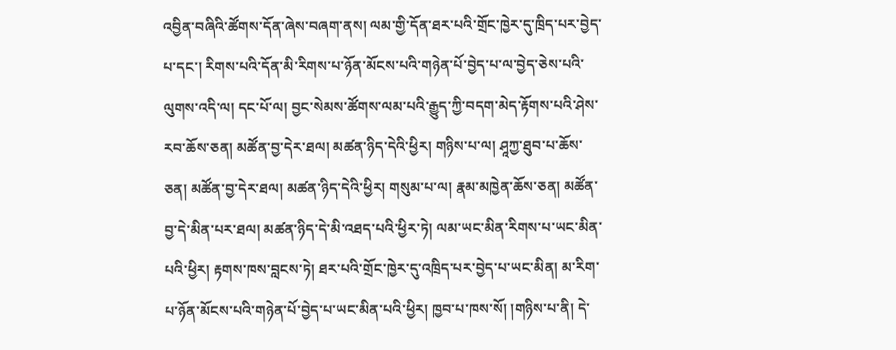འབྱིན་བཞིའི་ཚོགས་དོན་ཞེས་བཞག་ནས། ལམ་གྱི་དོན་ཐར་པའི་གྲོང་ཁྱེར་དུ་ཁྲིད་པར་བྱེད་པ་དང་། རིགས་པའི་དོན་མི་རིགས་པ་ཉོན་མོངས་པའི་གཉེན་པོ་བྱེད་པ་ལ་བྱེད་ཅེས་པའི་ལུགས་འདི་ལ། དང་པོ་ལ། བྱང་སེམས་ཚོགས་ལམ་པའི་རྒྱུད་ཀྱི་བདག་མེད་རྟོགས་པའི་ཤེས་རབ་ཆོས་ཅན། མཚོན་བྱ་དེར་ཐལ། མཚན་ཉིད་དེའི་ཕྱིར། གཉིས་པ་ལ། ཤཱཀྱ་ཐུབ་པ་ཆོས་ཅན། མཚོན་བྱ་དེར་ཐལ། མཚན་ཉིད་དེའི་ཕྱིར། གསུམ་པ་ལ། རྣམ་མཁྱེན་ཆོས་ཅན། མཚོན་བྱ་དེ་མིན་པར་ཐལ། མཚན་ཉིད་དེ་མི་འཐད་པའི་ཕྱིར་ཏེ། ལམ་ཡང་མིན་རིགས་པ་ཡང་མིན་པའི་ཕྱིར། རྟགས་ཁས་བླངས་ཏེ། ཐར་པའི་གྲོང་ཁྱེར་དུ་འཁྲིད་པར་བྱེད་པ་ཡང་མིན། མ་རིག་པ་ཉོན་མོངས་པའི་གཉེན་པོ་བྱེད་པ་ཡང་མིན་པའི་ཕྱིར། ཁྱབ་པ་ཁས་སོ། །གཉིས་པ་ནི། དེ་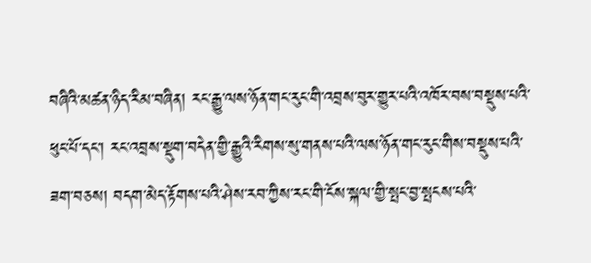བཞིའི་མཚན་ཉིད་རིམ་བཞིན། རང་རྒྱུ་ལས་ཉོན་གང་རུང་གི་འབྲས་བུར་གྱུར་པའི་འཁོར་བས་བསྡུས་པའི་ཕུང་པོ་དང་། རང་འབྲས་སྡུག་བདེན་གྱི་རྒྱུའི་རིགས་སུ་གནས་པའི་ལས་ཉོན་གང་རུང་གིས་བསྡུས་པའི་ཟག་བཅས། བདག་མེད་རྟོགས་པའི་ཤེས་རབ་ཀྱིས་རང་གི་ངོས་སྐལ་གྱི་སྤང་བྱ་སྤངས་པའི་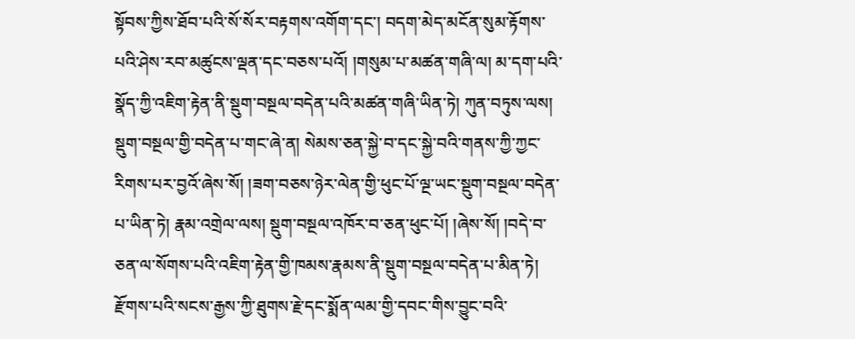སྟོབས་ཀྱིས་ཐོབ་པའི་སོ་སོར་བརྟགས་འགོག་དང་། བདག་མེད་མངོན་སུམ་རྟོགས་པའི་ཤེས་རབ་མཚུངས་ལྡན་དང་བཅས་པའོ། །གསུམ་པ་མཚན་གཞི་ལ། མ་དག་པའི་སྣོད་ཀྱི་འཇིག་རྟེན་ནི་སྡུག་བསྔལ་བདེན་པའི་མཚན་གཞི་ཡིན་ཏེ། ཀུན་བཏུས་ལས། སྡུག་བསྔལ་གྱི་བདེན་པ་གང་ཞེ་ན། སེམས་ཅན་སྐྱེ་བ་དང་སྐྱེ་བའི་གནས་ཀྱི་ཀྱང་རིགས་པར་བྱའོ་ཞེས་སོ། །ཟག་བཅས་ཉེར་ལེན་གྱི་ཕུང་པོ་ལྔ་ཡང་སྡུག་བསྔལ་བདེན་པ་ཡིན་ཏེ། རྣམ་འགྲེལ་ལས། སྡུག་བསྔལ་འཁོར་བ་ཅན་ཕུང་པོ། །ཞེས་སོ། །བདེ་བ་ཅན་ལ་སོགས་པའི་འཇིག་རྟེན་གྱི་ཁམས་རྣམས་ནི་སྡུག་བསྔལ་བདེན་པ་མིན་ཏེ། རྫོགས་པའི་སངས་རྒྱས་ཀྱི་ཐུགས་རྗེ་དང་སྨོན་ལམ་གྱི་དབང་གིས་བྱུང་བའི་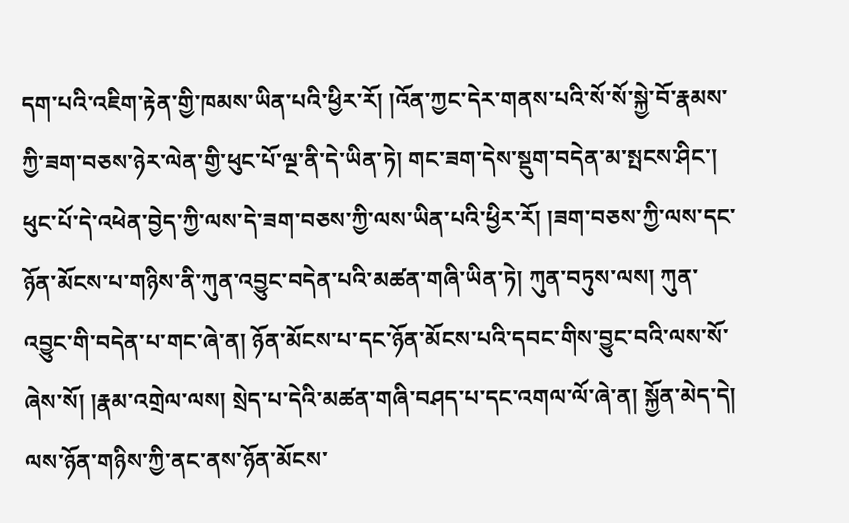དག་པའི་འཇིག་རྟེན་གྱི་ཁམས་ཡིན་པའི་ཕྱིར་རོ། །འོན་ཀྱང་དེར་གནས་པའི་སོ་སོ་སྐྱེ་བོ་རྣམས་ཀྱི་ཟག་བཅས་ཉེར་ལེན་གྱི་ཕུང་པོ་ལྔ་ནི་དེ་ཡིན་ཏེ། གང་ཟག་དེས་སྡུག་བདེན་མ་སྤངས་ཤིང་། ཕུང་པོ་དེ་འཕེན་བྱེད་ཀྱི་ལས་དེ་ཟག་བཅས་ཀྱི་ལས་ཡིན་པའི་ཕྱིར་རོ། །ཟག་བཅས་ཀྱི་ལས་དང་ཉོན་མོངས་པ་གཉིས་ནི་ཀུན་འབྱུང་བདེན་པའི་མཚན་གཞི་ཡིན་ཏེ། ཀུན་བཏུས་ལས། ཀུན་འབྱུང་གི་བདེན་པ་གང་ཞེ་ན། ཉོན་མོངས་པ་དང་ཉོན་མོངས་པའི་དབང་གིས་བྱུང་བའི་ལས་སོ་ཞེས་སོ། །རྣམ་འགྲེལ་ལས། སྲེད་པ་དེའི་མཚན་གཞི་བཤད་པ་དང་འགལ་ལོ་ཞེ་ན། སྐྱོན་མེད་དེ། ལས་ཉོན་གཉིས་ཀྱི་ནང་ནས་ཉོན་མོངས་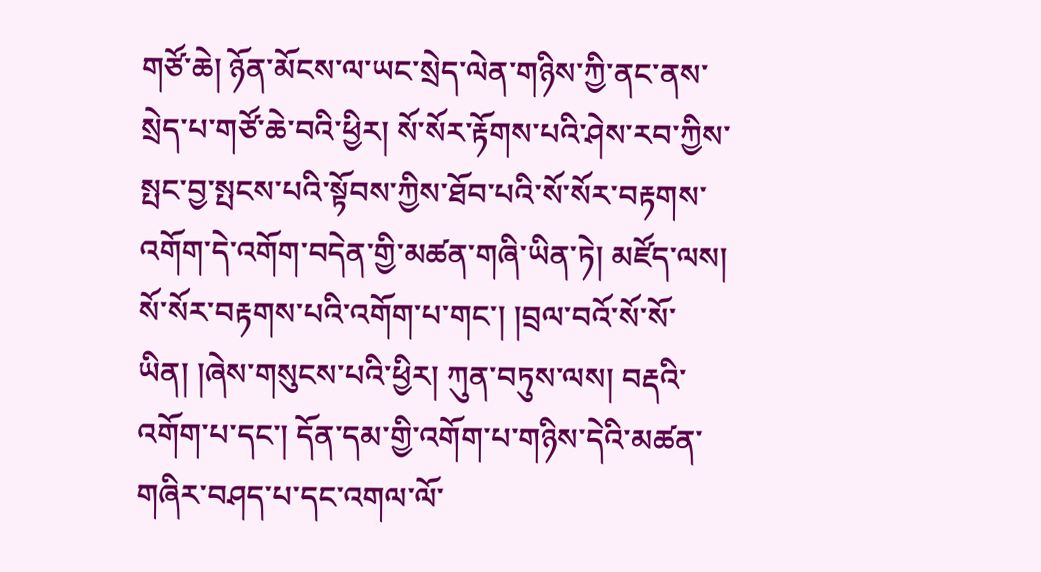གཙོ་ཆེ། ཉོན་མོངས་ལ་ཡང་སྲེད་ལེན་གཉིས་ཀྱི་ནང་ནས་སྲེད་པ་གཙོ་ཆེ་བའི་ཕྱིར། སོ་སོར་རྟོགས་པའི་ཤེས་རབ་ཀྱིས་སྤང་བྱ་སྤངས་པའི་སྟོབས་ཀྱིས་ཐོབ་པའི་སོ་སོར་བརྟགས་འགོག་དེ་འགོག་བདེན་གྱི་མཚན་གཞི་ཡིན་ཏེ། མཛོད་ལས། སོ་སོར་བརྟགས་པའི་འགོག་པ་གང་། །བྲལ་བའོ་སོ་སོ་ཡིན། །ཞེས་གསུངས་པའི་ཕྱིར། ཀུན་བཏུས་ལས། བརྡའི་འགོག་པ་དང་། དོན་དམ་གྱི་འགོག་པ་གཉིས་དེའི་མཚན་གཞིར་བཤད་པ་དང་འགལ་ལོ་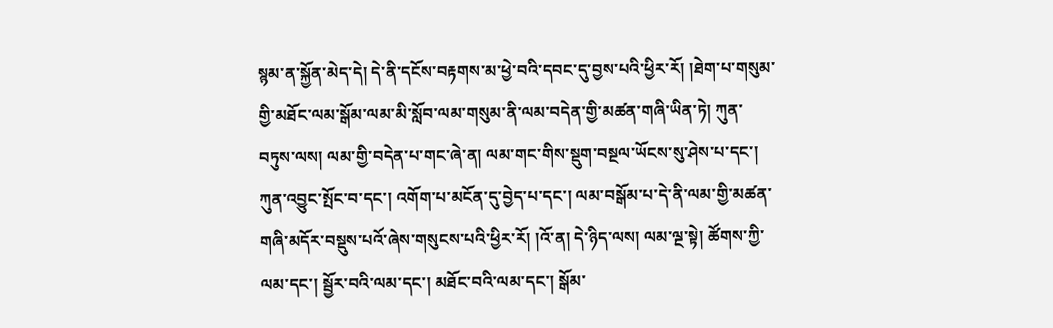སྙམ་ན་སྐྱོན་མེད་དེ། དེ་ནི་དངོས་བརྟགས་མ་ཕྱེ་བའི་དབང་དུ་བྱས་པའི་ཕྱིར་རོ། །ཐེག་པ་གསུམ་གྱི་མཐོང་ལམ་སྒོམ་ལམ་མི་སློབ་ལམ་གསུམ་ནི་ལམ་བདེན་གྱི་མཚན་གཞི་ཡིན་ཏེ། ཀུན་བཏུས་ལས། ལམ་གྱི་བདེན་པ་གང་ཞེ་ན། ལམ་གང་གིས་སྡུག་བསྔལ་ཡོངས་སུ་ཤེས་པ་དང་། ཀུན་འབྱུང་སྤོང་བ་དང་། འགོག་པ་མངོན་དུ་བྱེད་པ་དང་། ལམ་བསྒོམ་པ་དེ་ནི་ལམ་གྱི་མཚན་གཞི་མདོར་བསྡུས་པའོ་ཞེས་གསུངས་པའི་ཕྱིར་རོ། །འོ་ན། དེ་ཉིད་ལས། ལམ་ལྔ་སྟེ། ཚོགས་ཀྱི་ལམ་དང་། སྦྱོར་བའི་ལམ་དང་། མཐོང་བའི་ལམ་དང་། སྒོམ་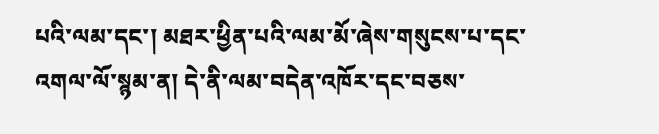པའི་ལམ་དང་། མཐར་ཕྱིན་པའི་ལམ་མོ་ཞེས་གསུངས་པ་དང་འགལ་ལོ་སྙམ་ན། དེ་ནི་ལམ་བདེན་འཁོར་དང་བཅས་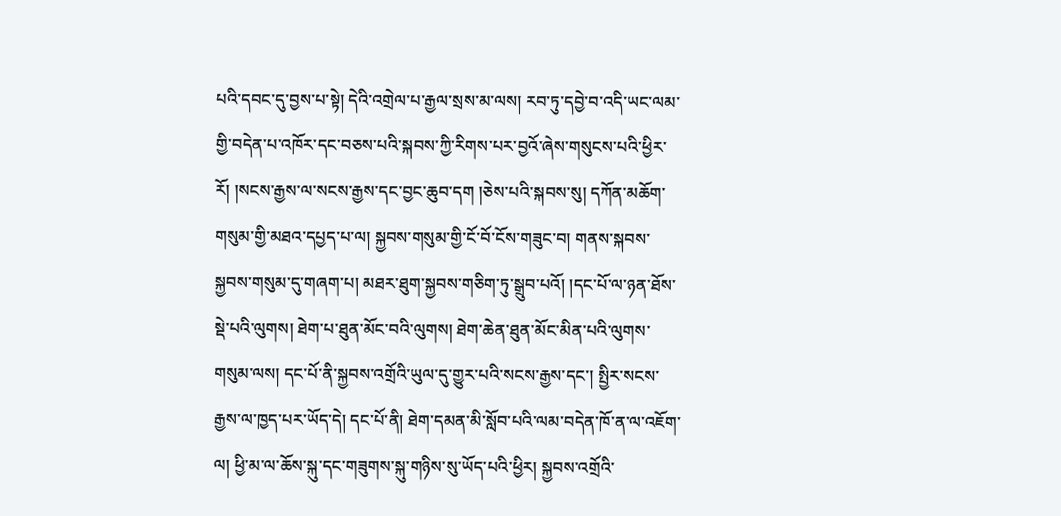པའི་དབང་དུ་བྱས་པ་སྟེ། དེའི་འགྲེལ་པ་རྒྱལ་སྲས་མ་ལས། རབ་ཏུ་དབྱེ་བ་འདི་ཡང་ལམ་གྱི་བདེན་པ་འཁོར་དང་བཅས་པའི་སྐབས་ཀྱི་རིགས་པར་བྱའོ་ཞེས་གསུངས་པའི་ཕྱིར་རོ། །སངས་རྒྱས་ལ་སངས་རྒྱས་དང་བྱང་ཆུབ་དག །ཅེས་པའི་སྐབས་སུ། དཀོན་མཆོག་གསུམ་གྱི་མཐའ་དཔྱད་པ་ལ། སྐྱབས་གསུམ་གྱི་ངོ་བོ་ངོས་གཟུང་བ། གནས་སྐབས་སྐྱབས་གསུམ་དུ་གཞག་པ། མཐར་ཐུག་སྐྱབས་གཅིག་ཏུ་སྒྲུབ་པའོ། །དང་པོ་ལ་ཉན་ཐོས་སྡེ་པའི་ལུགས། ཐེག་པ་ཐུན་མོང་བའི་ལུགས། ཐེག་ཆེན་ཐུན་མོང་མིན་པའི་ལུགས་གསུམ་ལས། དང་པོ་ནི་སྐྱབས་འགྲོའི་ཡུལ་དུ་གྱུར་པའི་སངས་རྒྱས་དང་། སྤྱིར་སངས་རྒྱས་ལ་ཁྱད་པར་ཡོད་དེ། དང་པོ་ནི། ཐེག་དམན་མི་སློབ་པའི་ལམ་བདེན་ཁོ་ན་ལ་འཇོག་ལ། ཕྱི་མ་ལ་ཆོས་སྐུ་དང་གཟུགས་སྐུ་གཉིས་སུ་ཡོད་པའི་ཕྱིར། སྐྱབས་འགྲོའི་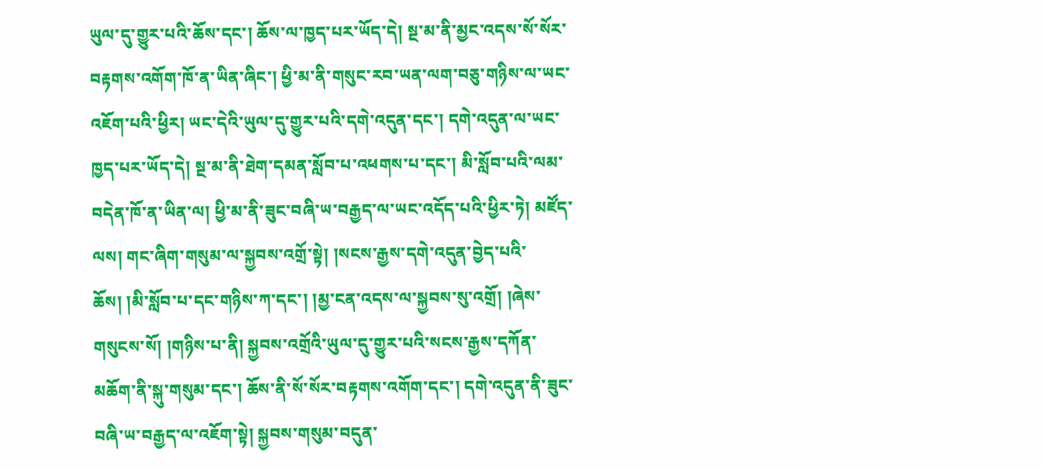ཡུལ་དུ་གྱུར་པའི་ཆོས་དང་། ཆོས་ལ་ཁྱད་པར་ཡོད་དེ། སྔ་མ་ནི་མྱང་འདས་སོ་སོར་བརྟགས་འགོག་ཁོ་ན་ཡིན་ཞིང་། ཕྱི་མ་ནི་གསུང་རབ་ཡན་ལག་བཅུ་གཉིས་ལ་ཡང་འཇོག་པའི་ཕྱིར། ཡང་དེའི་ཡུལ་དུ་གྱུར་པའི་དགེ་འདུན་དང་། དགེ་འདུན་ལ་ཡང་ཁྱད་པར་ཡོད་དེ། སྔ་མ་ནི་ཐེག་དམན་སློབ་པ་འཕགས་པ་དང་། མི་སློབ་པའི་ལམ་བདེན་ཁོ་ན་ཡིན་ལ། ཕྱི་མ་ནི་ཟུང་བཞི་ཡ་བརྒྱད་ལ་ཡང་འདོད་པའི་ཕྱིར་ཏེ། མཛོད་ལས། གང་ཞིག་གསུམ་ལ་སྐྱབས་འགྲོ་སྟེ། །སངས་རྒྱས་དགེ་འདུན་བྱེད་པའི་ཆོས། །མི་སློབ་པ་དང་གཉིས་ཀ་དང་། །མྱ་ངན་འདས་ལ་སྐྱབས་སུ་འགྲོ། །ཞེས་གསུངས་སོ། །གཉིས་པ་ནི། སྐྱབས་འགྲོའི་ཡུལ་དུ་གྱུར་པའི་སངས་རྒྱས་དཀོན་མཆོག་ནི་སྐུ་གསུམ་དང་། ཆོས་ནི་སོ་སོར་བརྟགས་འགོག་དང་། དགེ་འདུན་ནི་ཟུང་བཞི་ཡ་བརྒྱད་ལ་འཇོག་སྟེ། སྐྱབས་གསུམ་བདུན་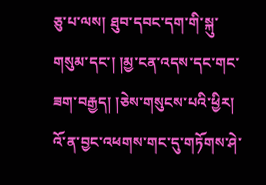ཅུ་པ་ལས། ཐུབ་དབང་དག་གི་སྐུ་གསུམ་དང་། །མྱ་ངན་འདས་དང་གང་ཟག་བརྒྱད། །ཅེས་གསུངས་པའི་ཕྱིར། འོ་ན་བྱང་འཕགས་གང་དུ་གཏོགས་ཤེ་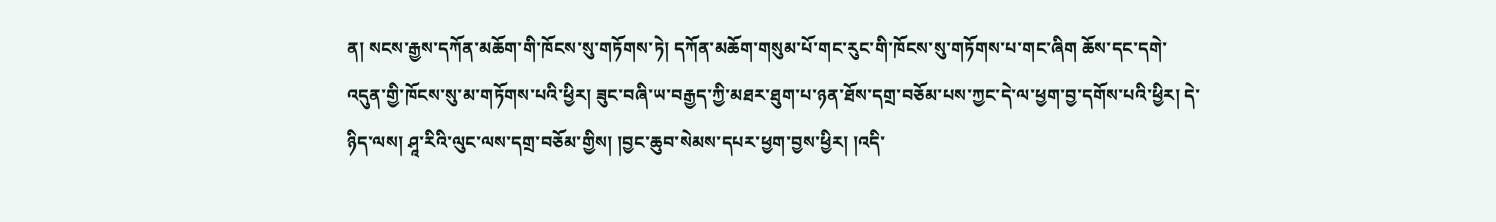ན། སངས་རྒྱས་དཀོན་མཆོག་གི་ཁོངས་སུ་གཏོགས་ཏེ། དཀོན་མཆོག་གསུམ་པོ་གང་རུང་གི་ཁོངས་སུ་གཏོགས་པ་གང་ཞིག ཆོས་དང་དགེ་འདུན་གྱི་ཁོངས་སུ་མ་གཏོགས་པའི་ཕྱིར། ཟུང་བཞི་ཡ་བརྒྱད་ཀྱི་མཐར་ཐུག་པ་ཉན་ཐོས་དགྲ་བཅོམ་པས་ཀྱང་དེ་ལ་ཕྱག་བྱ་དགོས་པའི་ཕྱིར། དེ་ཉིད་ལས། ཤཱ་རིའི་ལུང་ལས་དགྲ་བཅོམ་གྱིས། །བྱང་ཆུབ་སེམས་དཔར་ཕྱག་བྱས་ཕྱིར། །འདི་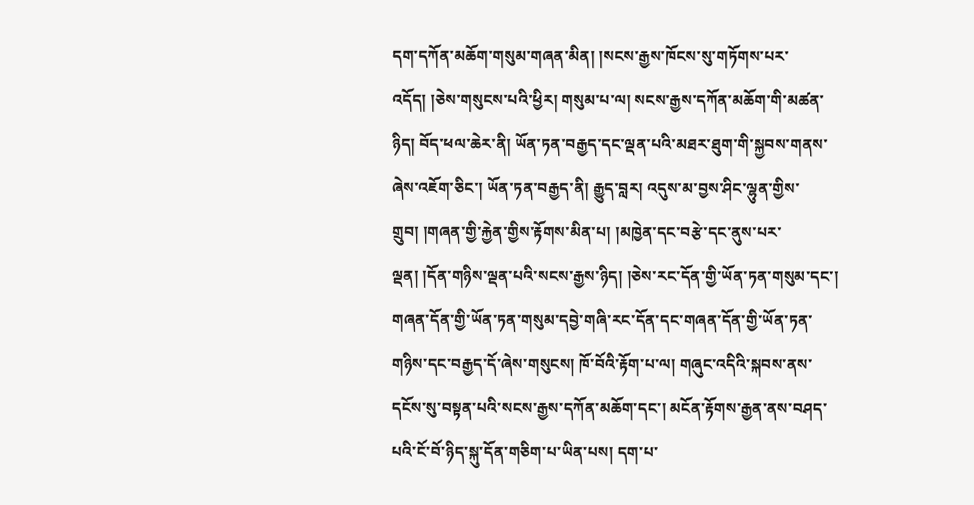དག་དཀོན་མཆོག་གསུམ་གཞན་མིན། །སངས་རྒྱས་ཁོངས་སུ་གཏོགས་པར་འདོད། །ཅེས་གསུངས་པའི་ཕྱིར། གསུམ་པ་ལ། སངས་རྒྱས་དཀོན་མཆོག་གི་མཚན་ཉིད། བོད་ཕལ་ཆེར་ནི། ཡོན་ཏན་བརྒྱད་དང་ལྡན་པའི་མཐར་ཐུག་གི་སྐྱབས་གནས་ཞེས་འཇོག་ཅིང་། ཡོན་ཏན་བརྒྱད་ནི། རྒྱུད་བླར། འདུས་མ་བྱས་ཤིང་ལྷུན་གྱིས་གྲུབ། །གཞན་གྱི་རྐྱེན་གྱིས་རྟོགས་མིན་པ། །མཁྱེན་དང་བརྩེ་དང་ནུས་པར་ལྡན། །དོན་གཉིས་ལྡན་པའི་སངས་རྒྱས་ཉིད། །ཅེས་རང་དོན་གྱི་ཡོན་ཏན་གསུམ་དང་། གཞན་དོན་གྱི་ཡོན་ཏན་གསུམ་དབྱེ་གཞི་རང་དོན་དང་གཞན་དོན་གྱི་ཡོན་ཏན་གཉིས་དང་བརྒྱད་དོ་ཞེས་གསུངས། ཁོ་བོའི་རྟོག་པ་ལ། གཞུང་འདིའི་སྐབས་ནས་དངོས་སུ་བསྟན་པའི་སངས་རྒྱས་དཀོན་མཆོག་དང་། མངོན་རྟོགས་རྒྱན་ནས་བཤད་པའི་ངོ་བོ་ཉིད་སྐུ་དོན་གཅིག་པ་ཡིན་པས། དག་པ་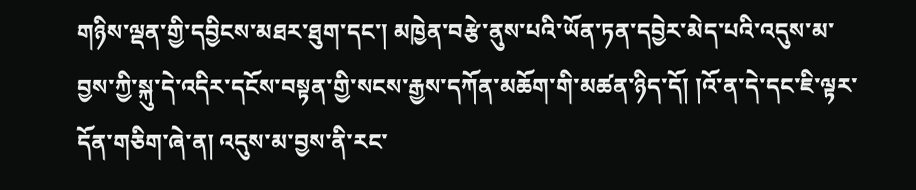གཉིས་ལྡན་གྱི་དབྱིངས་མཐར་ཐུག་དང་། མཁྱེན་བརྩེ་ནུས་པའི་ཡོན་ཏན་དབྱེར་མེད་པའི་འདུས་མ་བྱས་ཀྱི་སྐུ་དེ་འདིར་དངོས་བསྟན་གྱི་སངས་རྒྱས་དཀོན་མཆོག་གི་མཚན་ཉིད་དོ། །འོ་ན་དེ་དང་ཇི་ལྟར་དོན་གཅིག་ཞེ་ན། འདུས་མ་བྱས་ནི་རང་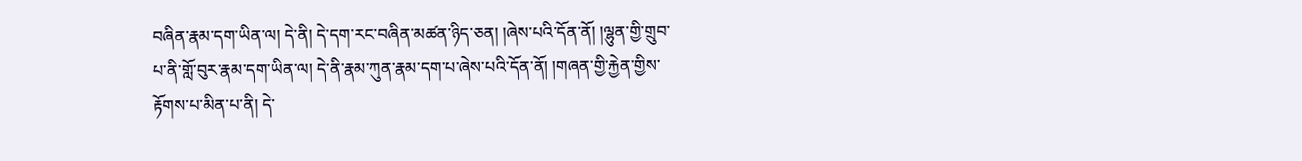བཞིན་རྣམ་དག་ཡིན་ལ། དེ་ནི། དེ་དག་རང་བཞིན་མཚན་ཉིད་ཅན། །ཞེས་པའི་དོན་ནོ། །ལྷུན་གྱི་གྲུབ་པ་ནི་གློ་བུར་རྣམ་དག་ཡིན་ལ། དེ་ནི་རྣམ་ཀུན་རྣམ་དག་པ་ཞེས་པའི་དོན་ནོ། །གཞན་གྱི་རྐྱེན་གྱིས་རྟོགས་པ་མིན་པ་ནི། དེ་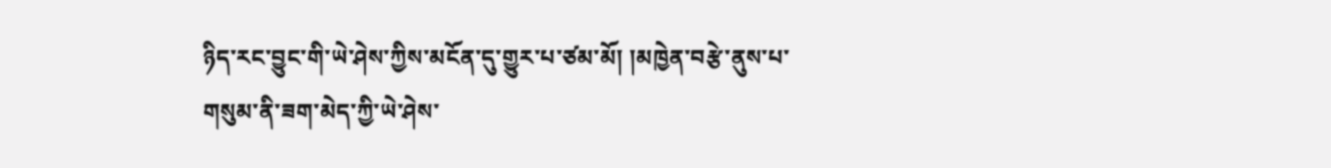ཉིད་རང་བྱུང་གི་ཡེ་ཤེས་ཀྱིས་མངོན་དུ་གྱུར་པ་ཙམ་མོ། །མཁྱེན་བརྩེ་ནུས་པ་གསུམ་ནི་ཟག་མེད་ཀྱི་ཡེ་ཤེས་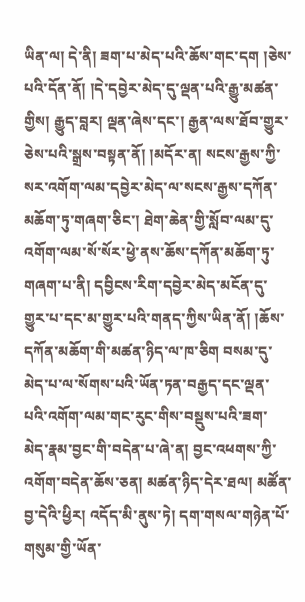ཡིན་ལ། དེ་ནི། ཟག་པ་མེད་པའི་ཆོས་གང་དག །ཅེས་པའི་དོན་ནོ། །དེ་དབྱེར་མེད་དུ་ལྡན་པའི་རྒྱུ་མཚན་གྱིས། རྒྱུད་བླར། ལྡན་ཞེས་དང་། རྒྱན་ལས་ཐོབ་གྱུར་ཅེས་པའི་སྒྲས་བསྟན་ནོ། །མདོར་ན། སངས་རྒྱས་ཀྱི་སར་འགོག་ལམ་དབྱེར་མེད་ལ་སངས་རྒྱས་དཀོན་མཆོག་ཏུ་གཞག་ཅིང་། ཐེག་ཆེན་གྱི་སློབ་ལམ་དུ་འགོག་ལམ་སོ་སོར་ཕྱེ་ནས་ཆོས་དཀོན་མཆོག་ཏུ་གཞག་པ་ནི། དབྱིངས་རིག་དབྱེར་མེད་མངོན་དུ་གྱུར་པ་དང་མ་གྱུར་པའི་གནད་ཀྱིས་ཡིན་ནོ། །ཆོས་དཀོན་མཆོག་གི་མཚན་ཉིད་ལ་ཁ་ཅིག བསམ་དུ་མེད་པ་ལ་སོགས་པའི་ཡོན་ཏན་བརྒྱད་དང་ལྡན་པའི་འགོག་ལམ་གང་རུང་གིས་བསྡུས་པའི་ཟག་མེད་རྣམ་བྱང་གི་བདེན་པ་ཞེ་ན། བྱང་འཕགས་ཀྱི་འགོག་བདེན་ཆོས་ཅན། མཚན་ཉིད་དེར་ཐལ། མཚོན་བྱ་དེའི་ཕྱིར། འདོད་མི་ནུས་ཏེ། དག་གསལ་གཉེན་པོ་གསུམ་གྱི་ཡོན་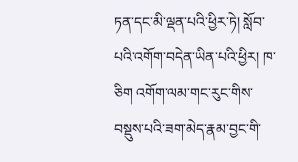ཏན་དང་མི་ལྡན་པའི་ཕྱིར་ཏེ། སློབ་པའི་འགོག་བདེན་ཡིན་པའི་ཕྱིར། ཁ་ཅིག འགོག་ལམ་གང་རུང་གིས་བསྡུས་པའི་ཟག་མེད་རྣམ་བྱང་གི་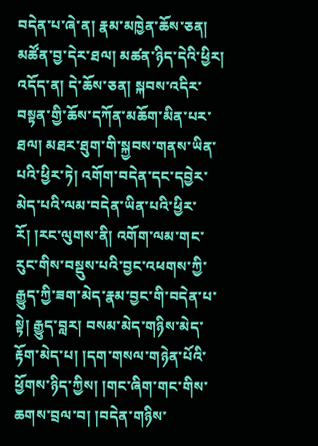བདེན་པ་ཞེ་ན། རྣམ་མཁྱེན་ཆོས་ཅན། མཚོན་བྱ་དེར་ཐལ། མཚན་ཉིད་དེའི་ཕྱིར། འདོད་ན། དེ་ཆོས་ཅན། སྐབས་འདིར་བསྟན་གྱི་ཆོས་དཀོན་མཆོག་མིན་པར་ཐལ། མཐར་ཐུག་གི་སྐྱབས་གནས་ཡིན་པའི་ཕྱིར་ཏེ། འགོག་བདེན་དང་དབྱེར་མེད་པའི་ལམ་བདེན་ཡིན་པའི་ཕྱིར་རོ། །རང་ལུགས་ནི། འགོག་ལམ་གང་རུང་གིས་བསྡུས་པའི་བྱང་འཕགས་ཀྱི་རྒྱུད་ཀྱི་ཟག་མེད་རྣམ་བྱང་གི་བདེན་པ་སྟེ། རྒྱུད་བླར། བསམ་མེད་གཉིས་མེད་རྟོག་མེད་པ། །དག་གསལ་གཉེན་པོའི་ཕྱོགས་ཉིད་ཀྱིས། །གང་ཞིག་གང་གིས་ཆགས་བྲལ་བ། །བདེན་གཉིས་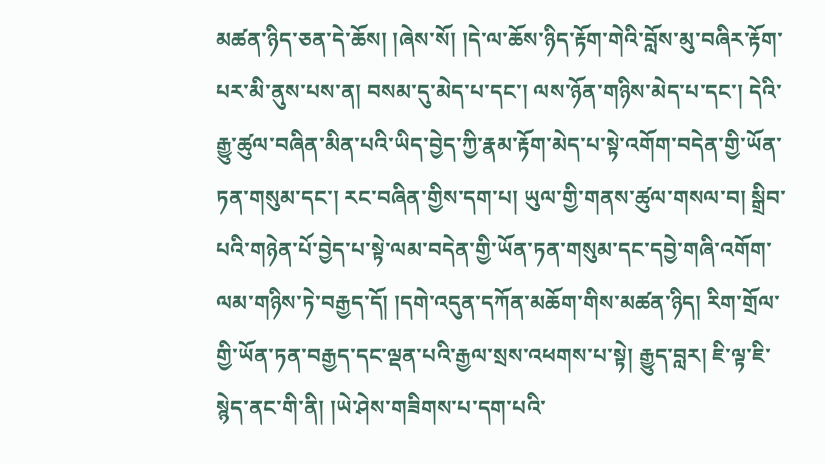མཚན་ཉིད་ཅན་དེ་ཆོས། །ཞེས་སོ། །དེ་ལ་ཆོས་ཉིད་རྟོག་གེའི་བློས་མུ་བཞིར་རྟོག་པར་མི་ནུས་པས་ན། བསམ་དུ་མེད་པ་དང་། ལས་ཉོན་གཉིས་མེད་པ་དང་། དེའི་རྒྱུ་ཚུལ་བཞིན་མིན་པའི་ཡིད་བྱེད་ཀྱི་རྣམ་རྟོག་མེད་པ་སྟེ་འགོག་བདེན་གྱི་ཡོན་ཏན་གསུམ་དང་། རང་བཞིན་གྱིས་དག་པ། ཡུལ་གྱི་གནས་ཚུལ་གསལ་བ། སྒྲིབ་པའི་གཉེན་པོ་བྱེད་པ་སྟེ་ལམ་བདེན་གྱི་ཡོན་ཏན་གསུམ་དང་དབྱེ་གཞི་འགོག་ལམ་གཉིས་ཏེ་བརྒྱད་དོ། །དགེ་འདུན་དཀོན་མཆོག་གིས་མཚན་ཉིད། རིག་གྲོལ་གྱི་ཡོན་ཏན་བརྒྱད་དང་ལྡན་པའི་རྒྱལ་སྲས་འཕགས་པ་སྟེ། རྒྱུད་བླར། ཇི་ལྟ་ཇི་སྙེད་ནང་གི་ནི། །ཡེ་ཤེས་གཟིགས་པ་དག་པའི་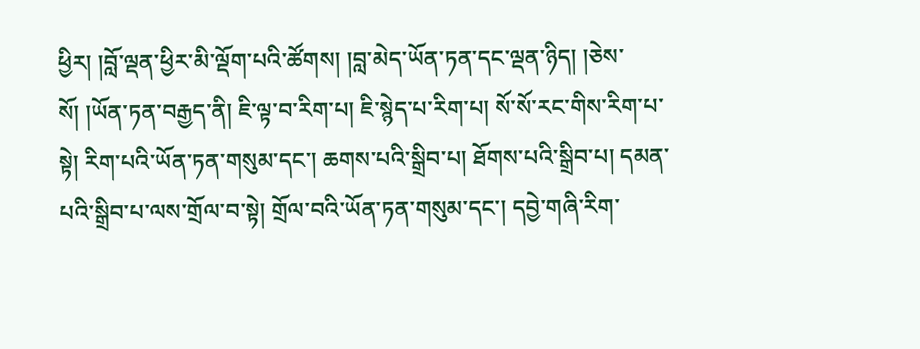ཕྱིར། །བློ་ལྡན་ཕྱིར་མི་ལྡོག་པའི་ཚོགས། །བླ་མེད་ཡོན་ཏན་དང་ལྡན་ཉིད། །ཅེས་སོ། །ཡོན་ཏན་བརྒྱད་ནི། ཇི་ལྟ་བ་རིག་པ། ཇི་སྙེད་པ་རིག་པ། སོ་སོ་རང་གིས་རིག་པ་སྟེ། རིག་པའི་ཡོན་ཏན་གསུམ་དང་། ཆགས་པའི་སྒྲིབ་པ། ཐོགས་པའི་སྒྲིབ་པ། དམན་པའི་སྒྲིབ་པ་ལས་གྲོལ་བ་སྟེ། གྲོལ་བའི་ཡོན་ཏན་གསུམ་དང་། དབྱེ་གཞི་རིག་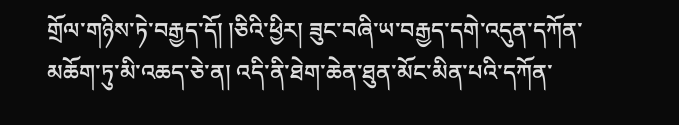གྲོལ་གཉིས་ཏེ་བརྒྱད་དོ། །ཅིའི་ཕྱིར། ཟུང་བཞི་ཡ་བརྒྱད་དགེ་འདུན་དཀོན་མཆོག་ཏུ་མི་འཆད་ཅེ་ན། འདི་ནི་ཐེག་ཆེན་ཐུན་མོང་མིན་པའི་དཀོན་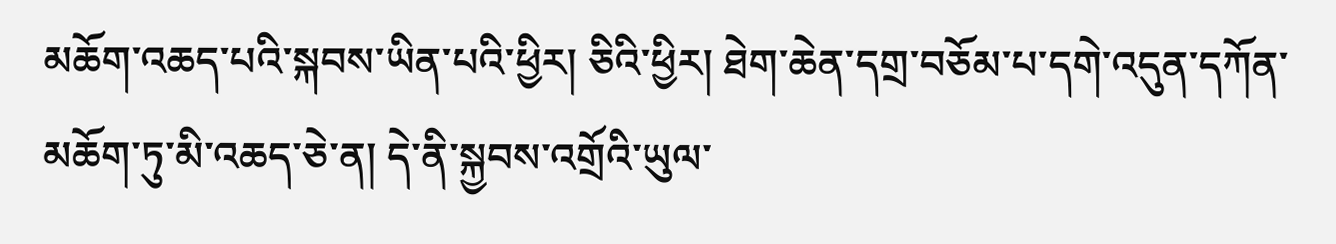མཆོག་འཆད་པའི་སྐབས་ཡིན་པའི་ཕྱིར། ཅིའི་ཕྱིར། ཐེག་ཆེན་དགྲ་བཅོམ་པ་དགེ་འདུན་དཀོན་མཆོག་ཏུ་མི་འཆད་ཅེ་ན། དེ་ནི་སྐྱབས་འགྲོའི་ཡུལ་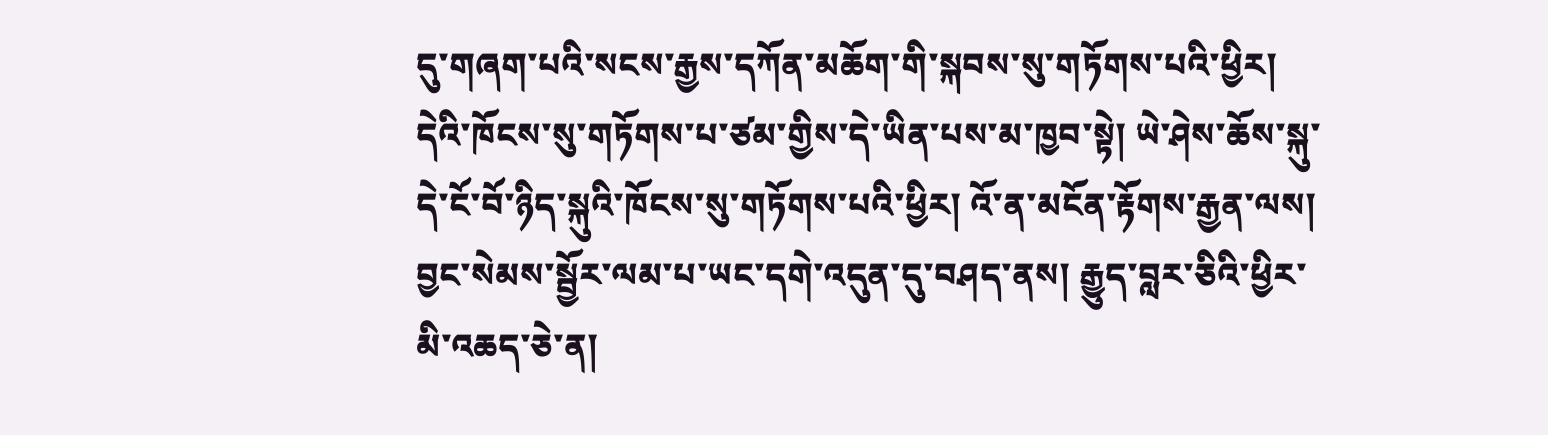དུ་གཞག་པའི་སངས་རྒྱས་དཀོན་མཆོག་གི་སྐབས་སུ་གཏོགས་པའི་ཕྱིར། དེའི་ཁོངས་སུ་གཏོགས་པ་ཙམ་གྱིས་དེ་ཡིན་པས་མ་ཁྱབ་སྟེ། ཡེ་ཤེས་ཆོས་སྐུ་དེ་ངོ་བོ་ཉིད་སྐུའི་ཁོངས་སུ་གཏོགས་པའི་ཕྱིར། འོ་ན་མངོན་རྟོགས་རྒྱན་ལས། བྱང་སེམས་སྦྱོར་ལམ་པ་ཡང་དགེ་འདུན་དུ་བཤད་ནས། རྒྱུད་བླར་ཅིའི་ཕྱིར་མི་འཆད་ཅེ་ན།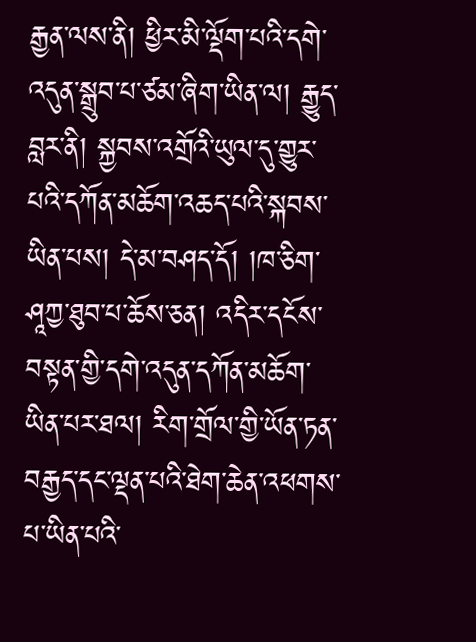རྒྱན་ལས་ནི། ཕྱིར་མི་ལྡོག་པའི་དགེ་འདུན་སྒྲུབ་པ་ཙམ་ཞིག་ཡིན་ལ། རྒྱུད་བླར་ནི། སྐྱབས་འགྲོའི་ཡུལ་དུ་གྱུར་པའི་དཀོན་མཆོག་འཆད་པའི་སྐབས་ཡིན་པས། དེ་མ་བཤད་དོ། །ཁ་ཅིག་ཤཱཀྱ་ཐུབ་པ་ཆོས་ཅན། འདིར་དངོས་བསྟན་གྱི་དགེ་འདུན་དཀོན་མཆོག་ཡིན་པར་ཐལ། རིག་གྲོལ་གྱི་ཡོན་ཏན་བརྒྱད་དང་ལྡན་པའི་ཐེག་ཆེན་འཕགས་པ་ཡིན་པའི་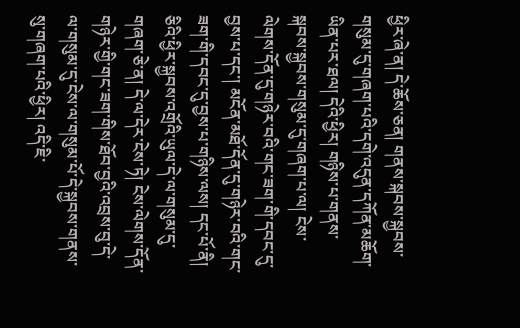ཕྱིར་ཞེ་ན། དེ་ཆོས་ཅན། གནས་སྐབས་སྐྱབས་གསུམ་དུ་གཞག་པའི་དགེ་འདུན་དཀོན་མཆོག་ཡིན་པར་ཐལ། དེའི་ཕྱིར། གཉིས་པ་གནས་སྐབས་སྐྱབས་གསུམ་དུ་གཞག་པ་ལ། ངེས་ལེགས་དོན་དུ་གཉེར་བའི་གང་ཟག་གི་དབང་དུ་བྱས་པ་དང་། མངོན་མཐོ་དོན་དུ་གཉེར་བའི་གང་ཟག་གི་དབང་དུ་བྱས་པ་གཉིས་ལས། དང་པོ་ནི། ཅིའི་ཕྱིར་སྐྱབས་འགྲོའི་ཡུལ་དེ་ལ་གསུམ་དུ་གཞག་ཅེ་ན། དེ་ལ་དེར་ངེས་ཏེ། ངེས་ལེགས་དོན་གཉེར་གྱི་གང་ཟག་གིས་ཐོབ་བྱའི་འབྲས་བུ་དེ་ལ་གསུམ་དུ་ངེས་ལ་གསུམ་པོ་དེ་སྐྱབས་གནས་སུ་གཞག་པའི་ཕྱིར། འདི་ཇི་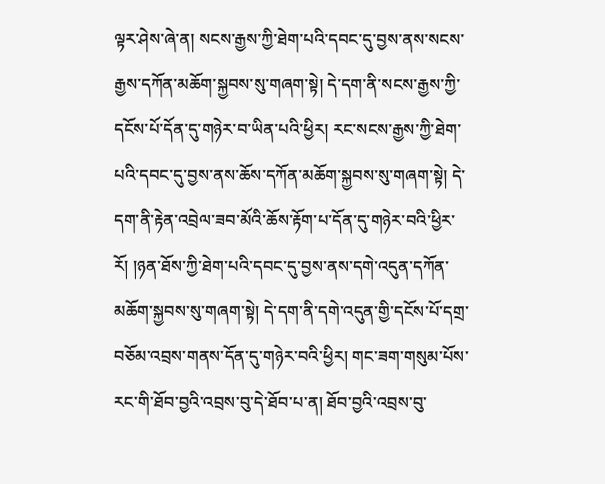ལྟར་ཤེས་ཞེ་ན། སངས་རྒྱས་ཀྱི་ཐེག་པའི་དབང་དུ་བྱས་ནས་སངས་རྒྱས་དཀོན་མཆོག་སྐྱབས་སུ་གཞག་སྟེ། དེ་དག་ནི་སངས་རྒྱས་ཀྱི་དངོས་པོ་དོན་དུ་གཉེར་བ་ཡིན་པའི་ཕྱིར། རང་སངས་རྒྱས་ཀྱི་ཐེག་པའི་དབང་དུ་བྱས་ནས་ཆོས་དཀོན་མཆོག་སྐྱབས་སུ་གཞག་སྟེ། དེ་དག་ནི་རྟེན་འབྲེལ་ཟབ་མོའི་ཆོས་རྟོག་པ་དོན་དུ་གཉེར་བའི་ཕྱིར་རོ། །ཉན་ཐོས་ཀྱི་ཐེག་པའི་དབང་དུ་བྱས་ནས་དགེ་འདུན་དཀོན་མཆོག་སྐྱབས་སུ་གཞག་སྟེ། དེ་དག་ནི་དགེ་འདུན་གྱི་དངོས་པོ་དགྲ་བཅོམ་འབྲས་གནས་དོན་དུ་གཉེར་བའི་ཕྱིར། གང་ཟག་གསུམ་པོས་རང་གི་ཐོབ་བྱའི་འབྲས་བུ་དེ་ཐོབ་པ་ན། ཐོབ་བྱའི་འབྲས་བུ་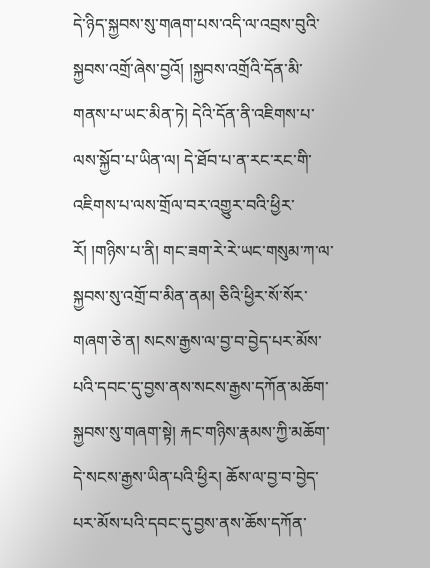དེ་ཉིད་སྐྱབས་སུ་གཞག་པས་འདི་ལ་འབྲས་བུའི་སྐྱབས་འགྲོ་ཞེས་བྱའོ། །སྐྱབས་འགྲོའི་དོན་མི་གནས་པ་ཡང་མིན་ཏེ། དེའི་དོན་ནི་འཇིགས་པ་ལས་སྐྱོབ་པ་ཡིན་ལ། དེ་ཐོབ་པ་ན་རང་རང་གི་འཇིགས་པ་ལས་གྲོལ་བར་འགྱུར་བའི་ཕྱིར་རོ། །གཉིས་པ་ནི། གང་ཟག་རེ་རེ་ཡང་གསུམ་ཀ་ལ་སྐྱབས་སུ་འགྲོ་བ་མིན་ནམ། ཅིའི་ཕྱིར་སོ་སོར་གཞག་ཅེ་ན། སངས་རྒྱས་ལ་བྱ་བ་བྱེད་པར་མོས་པའི་དབང་དུ་བྱས་ནས་སངས་རྒྱས་དཀོན་མཆོག་སྐྱབས་སུ་གཞག་སྟེ། རྐང་གཉིས་རྣམས་ཀྱི་མཆོག་དེ་སངས་རྒྱས་ཡིན་པའི་ཕྱིར། ཆོས་ལ་བྱ་བ་བྱེད་པར་མོས་པའི་དབང་དུ་བྱས་ནས་ཆོས་དཀོན་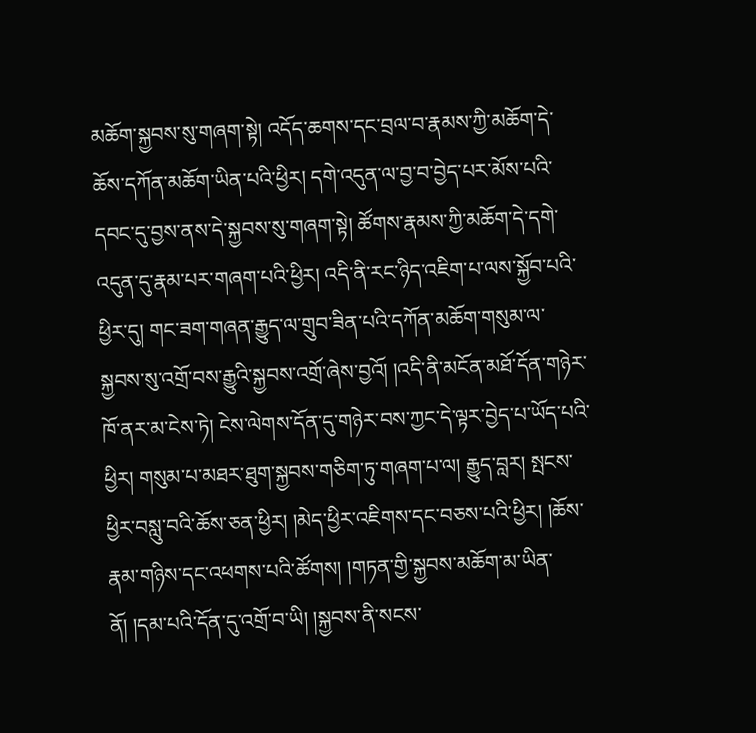མཆོག་སྐྱབས་སུ་གཞག་སྟེ། འདོད་ཆགས་དང་བྲལ་བ་རྣམས་ཀྱི་མཆོག་དེ་ཆོས་དཀོན་མཆོག་ཡིན་པའི་ཕྱིར། དགེ་འདུན་ལ་བྱ་བ་བྱེད་པར་མོས་པའི་དབང་དུ་བྱས་ནས་དེ་སྐྱབས་སུ་གཞག་སྟེ། ཚོགས་རྣམས་ཀྱི་མཆོག་དེ་དགེ་འདུན་དུ་རྣམ་པར་གཞག་པའི་ཕྱིར། འདི་ནི་རང་ཉིད་འཇིག་པ་ལས་སྐྱོབ་པའི་ཕྱིར་དུ། གང་ཟག་གཞན་རྒྱུད་ལ་གྲུབ་ཟིན་པའི་དཀོན་མཆོག་གསུམ་ལ་སྐྱབས་སུ་འགྲོ་བས་རྒྱུའི་སྐྱབས་འགྲོ་ཞེས་བྱའོ། །འདི་ནི་མངོན་མཐོ་དོན་གཉེར་ཁོ་ནར་མ་ངེས་ཏེ། ངེས་ལེགས་དོན་དུ་གཉེར་བས་ཀྱང་དེ་ལྟར་བྱེད་པ་ཡོད་པའི་ཕྱིར། གསུམ་པ་མཐར་ཐུག་སྐྱབས་གཅིག་ཏུ་གཞག་པ་ལ། རྒྱུད་བླར། སྤངས་ཕྱིར་བསླུ་བའི་ཆོས་ཅན་ཕྱིར། །མེད་ཕྱིར་འཇིགས་དང་བཅས་པའི་ཕྱིར། །ཆོས་རྣམ་གཉིས་དང་འཕགས་པའི་ཚོགས། །གཏན་གྱི་སྐྱབས་མཆོག་མ་ཡིན་ནོ། །དམ་པའི་དོན་དུ་འགྲོ་བ་ཡི། །སྐྱབས་ནི་སངས་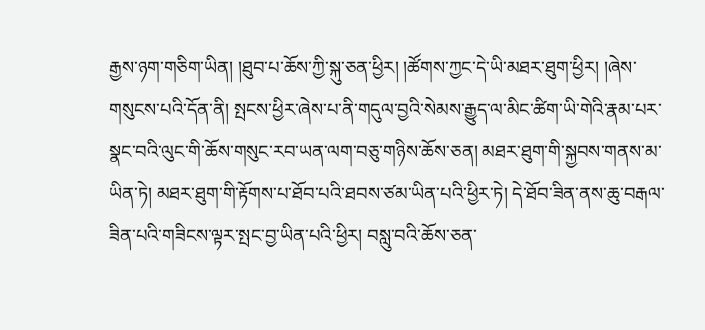རྒྱས་ཉག་གཅིག་ཡིན། །ཐུབ་པ་ཆོས་ཀྱི་སྐུ་ཅན་ཕྱིར། །ཚོགས་ཀྱང་དེ་ཡི་མཐར་ཐུག་ཕྱིར། །ཞེས་གསུངས་པའི་དོན་ནི། སྤངས་ཕྱིར་ཞེས་པ་ནི་གདུལ་བྱའི་སེམས་རྒྱུད་ལ་མིང་ཚིག་ཡི་གེའི་རྣམ་པར་སྣང་བའི་ལུང་གི་ཆོས་གསུང་རབ་ཡན་ལག་བཅུ་གཉིས་ཆོས་ཅན། མཐར་ཐུག་གི་སྐྱབས་གནས་མ་ཡིན་ཏེ། མཐར་ཐུག་གི་རྟོགས་པ་ཐོབ་པའི་ཐབས་ཙམ་ཡིན་པའི་ཕྱིར་ཏེ། དེ་ཐོབ་ཟིན་ནས་ཆུ་བརྒལ་ཟིན་པའི་གཟིངས་ལྟར་སྤང་བྱ་ཡིན་པའི་ཕྱིར། བསླུ་བའི་ཆོས་ཅན་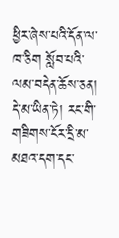ཕྱིར་ཞེས་པའི་དོན་ལ་ཁ་ཅིག སློབ་པའི་ལམ་བདེན་ཆོས་ཅན། དེ་མ་ཡིན་ཏེ། རང་གི་གཟིགས་ངོར་དྲི་མ་མཐའ་དག་དང་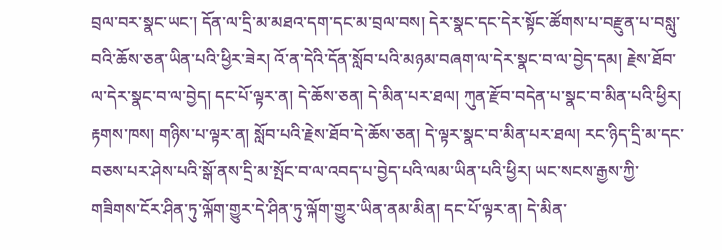བྲལ་བར་སྣང་ཡང་། དོན་ལ་དྲི་མ་མཐའ་དག་དང་མ་བྲལ་བས། དེར་སྣང་དང་དེར་སྟོང་ཚོགས་པ་བརྫུན་པ་བསླུ་བའི་ཆོས་ཅན་ཡིན་པའི་ཕྱིར་ཟེར། འོ་ན་དེའི་དོན་སློབ་པའི་མཉམ་བཞག་ལ་དེར་སྣང་བ་ལ་བྱེད་དམ། རྗེས་ཐོབ་ལ་དེར་སྣང་བ་ལ་བྱེད། དང་པོ་ལྟར་ན། དེ་ཆོས་ཅན། དེ་མིན་པར་ཐལ། ཀུན་རྫོབ་བདེན་པ་སྣང་བ་མིན་པའི་ཕྱིར། རྟགས་ཁས། གཉིས་པ་ལྟར་ན། སློབ་པའི་རྗེས་ཐོབ་དེ་ཆོས་ཅན། དེ་ལྟར་སྣང་བ་མིན་པར་ཐལ། རང་ཉིད་དྲི་མ་དང་བཅས་པར་ཤེས་པའི་སྒོ་ནས་དྲི་མ་སྤོང་བ་ལ་འབད་པ་བྱེད་པའི་ལམ་ཡིན་པའི་ཕྱིར། ཡང་སངས་རྒྱས་ཀྱི་གཟིགས་ངོར་ཤིན་ཏུ་ལྐོག་གྱུར་དེ་ཤིན་ཏུ་ལྐོག་གྱུར་ཡིན་ནམ་མིན། དང་པོ་ལྟར་ན། དེ་མིན་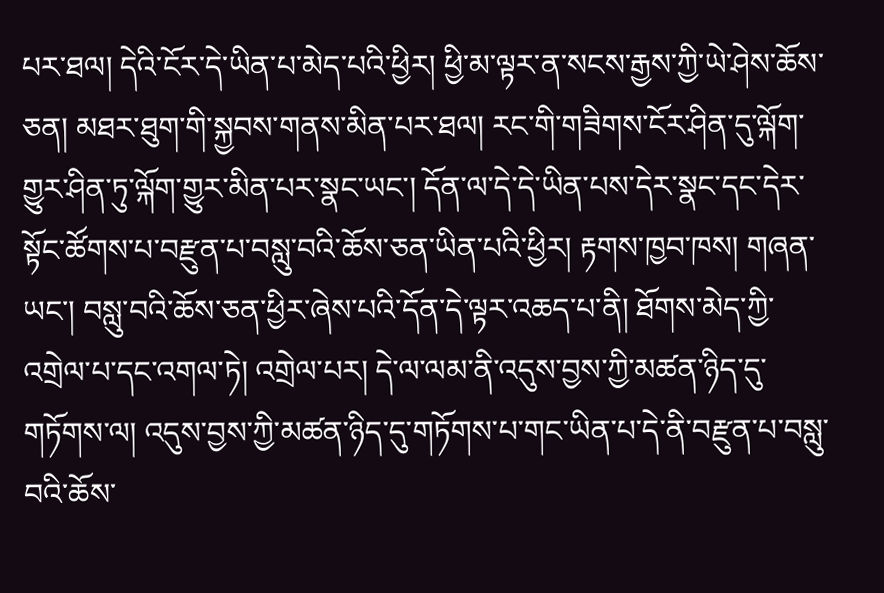པར་ཐལ། དེའི་ངོར་དེ་ཡིན་པ་མེད་པའི་ཕྱིར། ཕྱི་མ་ལྟར་ན་སངས་རྒྱས་ཀྱི་ཡེ་ཤེས་ཆོས་ཅན། མཐར་ཐུག་གི་སྐྱབས་གནས་མིན་པར་ཐལ། རང་གི་གཟིགས་ངོར་ཤིན་དུ་ལྐོག་གྱུར་ཤིན་ཏུ་ལྐོག་གྱུར་མིན་པར་སྣང་ཡང་། དོན་ལ་དེ་དེ་ཡིན་པས་དེར་སྣང་དང་དེར་སྟོང་ཚོགས་པ་བརྫུན་པ་བསླུ་བའི་ཆོས་ཅན་ཡིན་པའི་ཕྱིར། རྟགས་ཁྱབ་ཁས། གཞན་ཡང་། བསླུ་བའི་ཆོས་ཅན་ཕྱིར་ཞེས་པའི་དོན་དེ་ལྟར་འཆད་པ་ནི། ཐོགས་མེད་ཀྱི་འགྲེལ་པ་དང་འགལ་ཏེ། འགྲེལ་པར། དེ་ལ་ལམ་ནི་འདུས་བྱས་ཀྱི་མཚན་ཉིད་དུ་གཏོགས་ལ། འདུས་བྱས་ཀྱི་མཚན་ཉིད་དུ་གཏོགས་པ་གང་ཡིན་པ་དེ་ནི་བརྫུན་པ་བསླུ་བའི་ཆོས་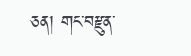ཅན། གང་བརྫུན་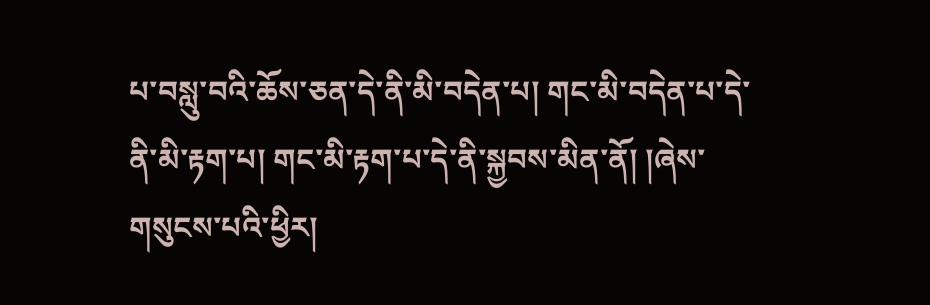པ་བསླུ་བའི་ཆོས་ཅན་དེ་ནི་མི་བདེན་པ། གང་མི་བདེན་པ་དེ་ནི་མི་རྟག་པ། གང་མི་རྟག་པ་དེ་ནི་སྐྱབས་མིན་ནོ། །ཞེས་གསུངས་པའི་ཕྱིར།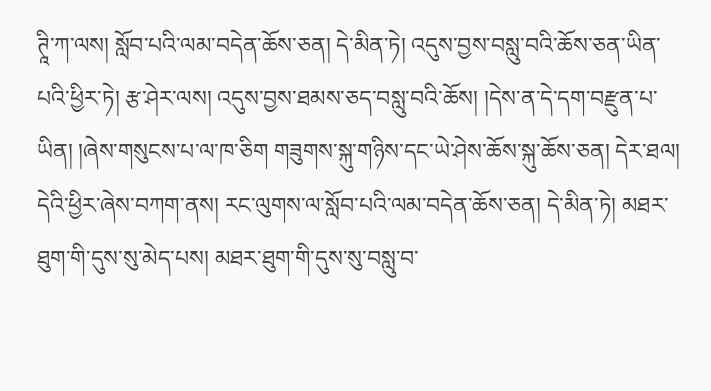ཊཱི་ཀ་ལས། སློབ་པའི་ལམ་བདེན་ཆོས་ཅན། དེ་མིན་ཏེ། འདུས་བྱས་བསླུ་བའི་ཆོས་ཅན་ཡིན་པའི་ཕྱིར་ཏེ། རྩ་ཤེར་ལས། འདུས་བྱས་ཐམས་ཅད་བསླུ་བའི་ཆོས། །དེས་ན་དེ་དག་བརྫུན་པ་ཡིན། །ཞེས་གསུངས་པ་ལ་ཁ་ཅིག གཟུགས་སྐུ་གཉིས་དང་ཡེ་ཤེས་ཆོས་སྐུ་ཆོས་ཅན། དེར་ཐལ། དེའི་ཕྱིར་ཞེས་བཀག་ནས། རང་ལུགས་ལ་སློབ་པའི་ལམ་བདེན་ཆོས་ཅན། དེ་མིན་ཏེ། མཐར་ཐུག་གི་དུས་སུ་མེད་པས། མཐར་ཐུག་གི་དུས་སུ་བསླུ་བ་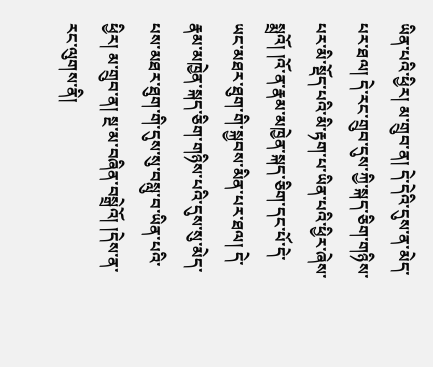ཡིན་པའི་ཕྱིར། མ་གྲུབ་ན། དེ་དེའི་དུས་ན་མེད་པར་ཐལ། དེ་རང་གྲུབ་དུས་ཀྱི་སྐད་ཅིག་གཉིས་པར་མི་སྡོད་པའི་མི་རྟག་པ་ཡིན་པའི་ཕྱིར་ཞེས་སྨྲའོ། །འོ་ན་རྣམ་མཁྱེན་སྐད་ཅིག་དང་པོ་དེ་ཡང་མཐར་ཐུག་གི་སྐྱབས་མིན་པར་ཐལ། དེ་རྣམ་མཁྱེན་སྐད་ཅིག་གཉིས་པའི་དུས་སུ་མེད་པས་མཐར་ཐུག་གི་དུས་སུ་བསླུ་བ་ཡིན་པའི་ཕྱིར། མ་གྲུབ་ན། སྔ་མ་བཞིན་བསྒྲེའོ། །དེས་ན་རང་ལུགས་ནི།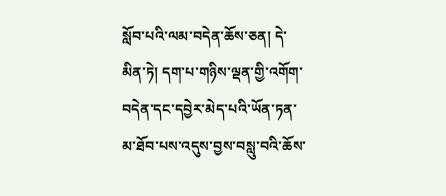སློབ་པའི་ལམ་བདེན་ཆོས་ཅན། དེ་མིན་ཏེ། དག་པ་གཉིས་ལྡན་གྱི་འགོག་བདེན་དང་དབྱེར་མེད་པའི་ཡོན་ཏན་མ་ཐོབ་པས་འདུས་བྱས་བསླུ་བའི་ཆོས་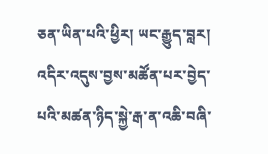ཅན་ཡིན་པའི་ཕྱིར། ཡང་རྒྱུད་བླར། འདིར་འདུས་བྱས་མཚོན་པར་བྱེད་པའི་མཚན་ཉིད་སྐྱེ་རྒ་ན་འཆི་བཞི་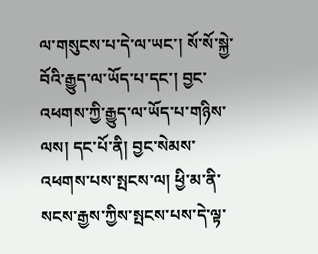ལ་གསུངས་པ་དེ་ལ་ཡང་། སོ་སོ་སྐྱེ་བོའི་རྒྱུད་ལ་ཡོད་པ་དང་། བྱང་འཕགས་ཀྱི་རྒྱུད་ལ་ཡོད་པ་གཉིས་ལས། དང་པོ་ནི། བྱང་སེམས་འཕགས་པས་སྤངས་ལ། ཕྱི་མ་ནི་སངས་རྒྱས་ཀྱིས་སྤངས་པས་དེ་ལྟ་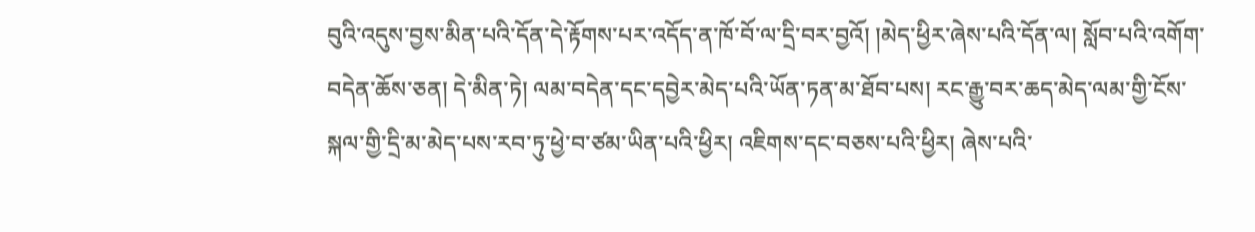བུའི་འདུས་བྱས་མིན་པའི་དོན་དེ་རྟོགས་པར་འདོད་ན་ཁོ་བོ་ལ་དྲི་བར་བྱའོ། །མེད་ཕྱིར་ཞེས་པའི་དོན་ལ། སློབ་པའི་འགོག་བདེན་ཆོས་ཅན། དེ་མིན་ཏེ། ལམ་བདེན་དང་དབྱེར་མེད་པའི་ཡོན་ཏན་མ་ཐོབ་པས། རང་རྒྱུ་བར་ཆད་མེད་ལམ་གྱི་ངོས་སྐལ་གྱི་དྲི་མ་མེད་པས་རབ་ཏུ་ཕྱེ་བ་ཙམ་ཡིན་པའི་ཕྱིར། འཇིགས་དང་བཅས་པའི་ཕྱིར། ཞེས་པའི་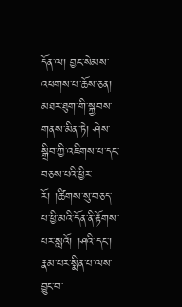དོན་ལ། བྱང་སེམས་འཕགས་པ་ཆོས་ཅན། མཐར་ཐུག་གི་སྐྱབས་གནས་མིན་ཏེ། ཤེས་སྒྲིབ་ཀྱི་འཇིགས་པ་དང་བཅས་པའི་ཕྱིར་རོ། །ཚིགས་སུ་བཅད་པ་ཕྱི་མའི་དོན་ནི་རྟོགས་པར་སླའོ། །ཤའི་དང་། རྣམ་པར་སྨིན་པ་ལས་བྱུང་བ་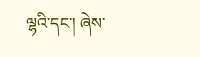ལྷའི་དང་། ཞེས་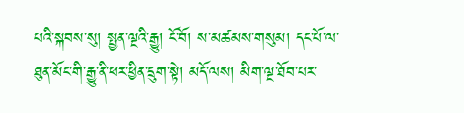པའི་སྐབས་སུ། སྤྱན་ལྔའི་རྒྱུ། ངོ་བོ། ས་མཚམས་གསུམ། དང་པོ་ལ་ཐུན་མོང་གི་རྒྱུ་ནི་ཕར་ཕྱིན་དྲུག་སྟེ། མདོ་ལས། མིག་ལྔ་ཐོབ་པར་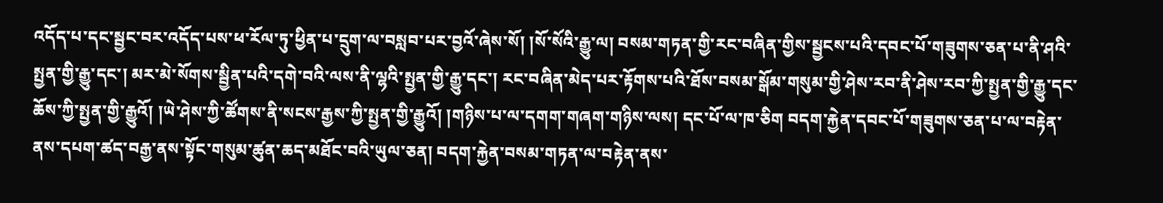འདོད་པ་དང་སྦྱང་བར་འདོད་པས་ཕ་རོལ་ཏུ་ཕྱིན་པ་དྲུག་ལ་བསླབ་པར་བྱའོ་ཞེས་སོ། །སོ་སོའི་རྒྱུ་ལ། བསམ་གཏན་གྱི་རང་བཞིན་གྱིས་སྦྱངས་པའི་དབང་པོ་གཟུགས་ཅན་པ་ནི་ཤའི་སྤྱན་གྱི་རྒྱུ་དང་། མར་མེ་སོགས་སྦྱིན་པའི་དགེ་བའི་ལས་ནི་ལྷའི་སྤྱན་གྱི་རྒྱུ་དང་། རང་བཞིན་མེད་པར་རྟོགས་པའི་ཐོས་བསམ་སྒོམ་གསུམ་གྱི་ཤེས་རབ་ནི་ཤེས་རབ་ཀྱི་སྤྱན་གྱི་རྒྱུ་དང་ཆོས་ཀྱི་སྤྱན་གྱི་རྒྱུའོ། །ཡེ་ཤེས་ཀྱི་ཚོགས་ནི་སངས་རྒྱས་ཀྱི་སྤྱན་གྱི་རྒྱུའོ། །གཉིས་པ་ལ་དགག་གཞག་གཉིས་ལས། དང་པོ་ལ་ཁ་ཅིག བདག་རྐྱེན་དབང་པོ་གཟུགས་ཅན་པ་ལ་བརྟེན་ནས་དཔག་ཚད་བརྒྱ་ནས་སྟོང་གསུམ་ཚུན་ཆད་མཐོང་བའི་ཡུལ་ཅན། བདག་རྐྱེན་བསམ་གཏན་ལ་བརྟེན་ནས་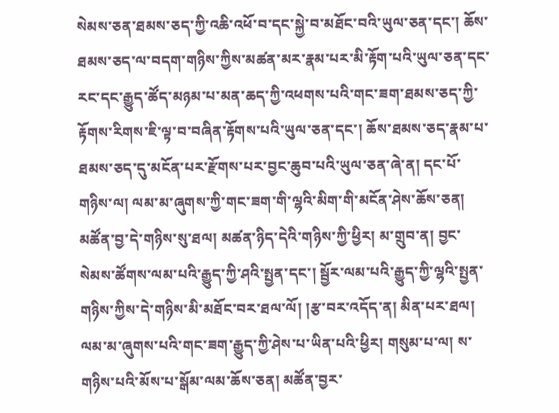སེམས་ཅན་ཐམས་ཅད་ཀྱི་འཆི་འཕོ་བ་དང་སྐྱེ་བ་མཐོང་བའི་ཡུལ་ཅན་དང་། ཆོས་ཐམས་ཅད་ལ་བདག་གཉིས་ཀྱིས་མཚན་མར་རྣམ་པར་མི་རྟོག་པའི་ཡུལ་ཅན་དང་རང་དང་རྒྱུད་ཚོད་མཉམ་པ་མན་ཆད་ཀྱི་འཕགས་པའི་གང་ཟག་ཐམས་ཅད་ཀྱི་རྟོགས་རིགས་ཇི་ལྟ་བ་བཞིན་རྟོགས་པའི་ཡུལ་ཅན་དང་། ཆོས་ཐམས་ཅད་རྣམ་པ་ཐམས་ཅད་དུ་མངོན་པར་རྫོགས་པར་བྱང་ཆུབ་པའི་ཡུལ་ཅན་ཞེ་ན། དང་པོ་གཉིས་ལ། ལམ་མ་ཞུགས་ཀྱི་གང་ཟག་གི་ལྷའི་མིག་གི་མངོན་ཤེས་ཆོས་ཅན། མཚོན་བྱ་དེ་གཉིས་སུ་ཐལ། མཚན་ཉིད་དེའི་གཉིས་ཀྱི་ཕྱིར། མ་གྲུབ་ན། བྱང་སེམས་ཚོགས་ལམ་པའི་རྒྱུད་ཀྱི་ཤའི་སྤྱན་དང་། སྦྱོར་ལམ་པའི་རྒྱུད་ཀྱི་ལྷའི་སྤྱན་གཉིས་ཀྱིས་དེ་གཉིས་མི་མཐོང་བར་ཐལ་ལོ། །རྩ་བར་འདོད་ན། མིན་པར་ཐལ། ལམ་མ་ཞུགས་པའི་གང་ཟག་རྒྱུད་ཀྱི་ཤེས་པ་ཡིན་པའི་ཕྱིར། གསུམ་པ་ལ། ས་གཉིས་པའི་མོས་པ་སྒོམ་ལམ་ཆོས་ཅན། མཚོན་བྱར་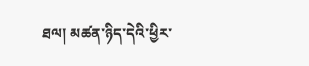ཐལ། མཚན་ཉིད་དེའི་ཕྱིར་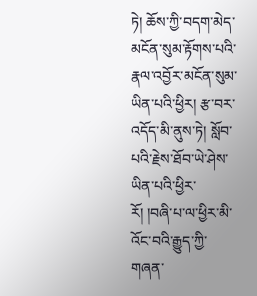ཏེ། ཆོས་ཀྱི་བདག་མེད་མངོན་སུམ་རྟོགས་པའི་རྣལ་འབྱོར་མངོན་སུམ་ཡིན་པའི་ཕྱིར། རྩ་བར་འདོད་མི་ནུས་ཏེ། སློབ་པའི་རྗེས་ཐོབ་ཡེ་ཤེས་ཡིན་པའི་ཕྱིར་རོ། །བཞི་པ་ལ་ཕྱིར་མི་འོང་བའི་རྒྱུད་ཀྱི་གཞན་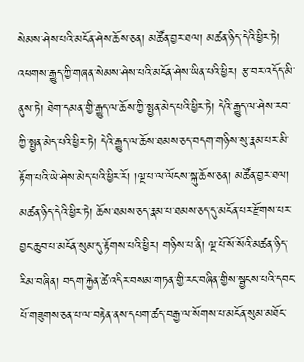སེམས་ཤེས་པའི་མངོན་ཤེས་ཆོས་ཅན། མཚོན་བྱར་ཐལ། མཚན་ཉིད་དེའི་ཕྱིར་ཏེ། འཕགས་རྒྱུད་ཀྱི་གཞན་སེམས་ཤེས་པའི་མངོན་ཤེས་ཡིན་པའི་ཕྱིར། རྩ་བར་འདོད་མི་ནུས་ཏེ། ཐེག་དམན་གྱི་རྒྱུད་ལ་ཆོས་ཀྱི་སྤྱན་མེད་པའི་ཕྱིར་ཏེ། དེའི་རྒྱུད་ལ་ཤེས་རབ་ཀྱི་སྤྱན་མེད་པའི་ཕྱིར་ཏེ། དེའི་རྒྱུད་ལ་ཆོས་ཐམས་ཅད་བདག་གཉིས་སུ་རྣམ་པར་མི་རྟོག་པའི་ཡེ་ཤེས་མེད་པའི་ཕྱིར་རོ། །ལྔ་པ་ལ་ལོངས་སྐུ་ཆོས་ཅན། མཚོན་བྱར་ཐལ། མཚན་ཉིད་དེའི་ཕྱིར་ཏེ། ཆོས་ཐམས་ཅད་རྣམ་པ་ཐམས་ཅད་དུ་མངོན་པར་རྫོགས་པར་བྱང་ཆུབ་པ་མངོན་སུམ་དུ་རྟོགས་པའི་ཕྱིར། གཉིས་པ་ནི། ལྔ་པོ་སོ་སོའི་མཚན་ཉིད་རིམ་བཞིན། བདག་རྐྱེན་ཚེ་འདིར་བསམ་གཏན་གྱི་རང་བཞིན་གྱིས་སྦྱངས་པའི་དབང་པོ་གཟུགས་ཅན་པ་ལ་བརྟེན་ནས་དཔག་ཚད་བརྒྱ་ལ་སོགས་པ་མངོན་སུམ་མཐོང་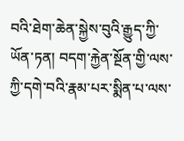བའི་ཐེག་ཆེན་སྐྱེས་བུའི་རྒྱུད་ཀྱི་ཡོན་ཏན། བདག་རྐྱེན་སྔོན་གྱི་ལས་ཀྱི་དགེ་བའི་རྣམ་པར་སྨིན་པ་ལས་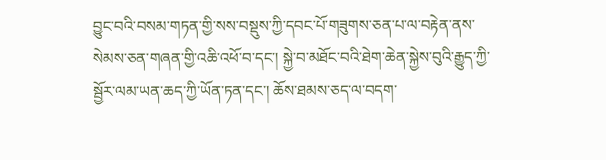བྱུང་བའི་བསམ་གཏན་གྱི་སས་བསྡུས་ཀྱི་དབང་པོ་གཟུགས་ཅན་པ་ལ་བརྟེན་ནས་སེམས་ཅན་གཞན་གྱི་འཆི་འཕོ་བ་དང་། སྐྱེ་བ་མཐོང་བའི་ཐེག་ཆེན་སྐྱེས་བུའི་རྒྱུད་ཀྱི་སྦྱོར་ལམ་ཡན་ཆད་ཀྱི་ཡོན་ཏན་དང་། ཆོས་ཐམས་ཅད་ལ་བདག་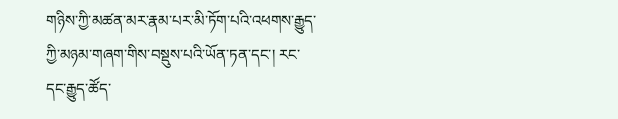གཉིས་ཀྱི་མཚན་མར་རྣམ་པར་མི་ཏོག་པའི་འཕགས་རྒྱུད་ཀྱི་མཉམ་གཞག་གིས་བསྡུས་པའི་ཡོན་ཏན་དང་། རང་དང་རྒྱུད་ཚོད་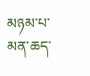མཉམ་པ་མན་ཆད་